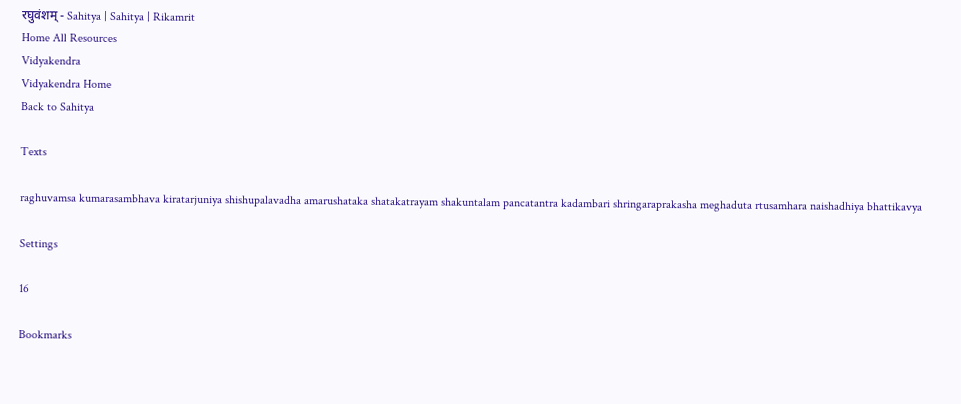रघुवंशम् - Sahitya | Sahitya | Rikamrit
Home All Resources
Vidyakendra
Vidyakendra Home
Back to Sahitya

Texts

raghuvamsa kumarasambhava kiratarjuniya shishupalavadha amarushataka shatakatrayam shakuntalam pancatantra kadambari shringaraprakasha meghaduta rtusamhara naishadhiya bhattikavya

Settings

16

Bookmarks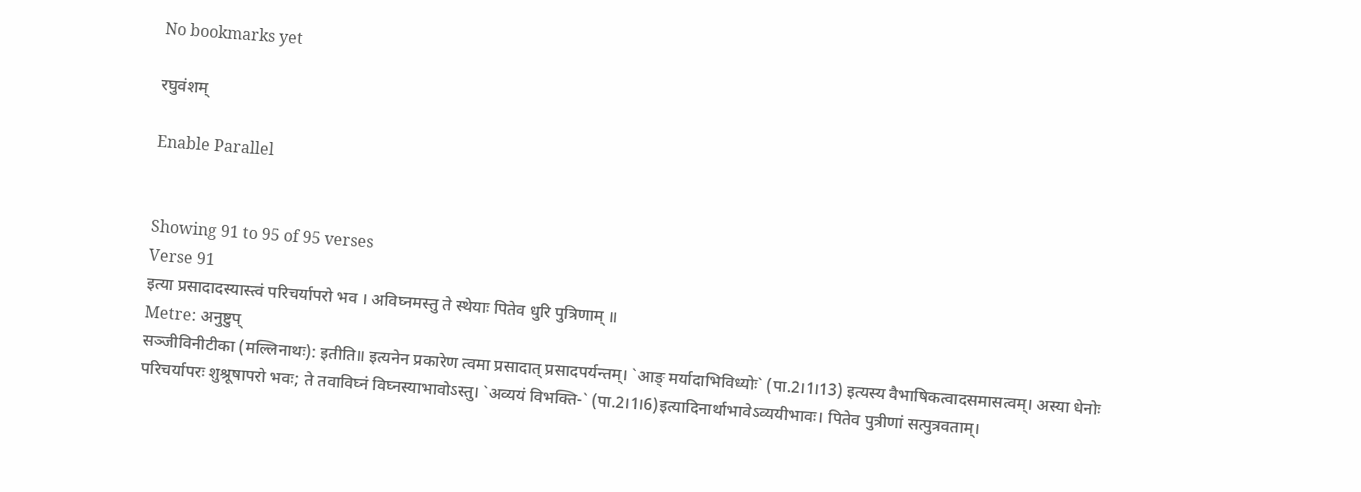No bookmarks yet

रघुवंशम्

Enable Parallel


Showing 91 to 95 of 95 verses
Verse 91
इत्या प्रसादादस्यास्त्वं परिचर्यापरो भव । अविघ्नमस्तु ते स्थेयाः पितेव धुरि पुत्रिणाम् ॥
Metre: अनुष्टुप्
सञ्जीविनीटीका (मल्लिनाथः): इतीति॥ इत्यनेन प्रकारेण त्वमा प्रसादात् प्रसादपर्यन्तम्। `आङ् मर्यादाभिविध्योः` (पा.2।1।13) इत्यस्य वैभाषिकत्वादसमासत्वम्। अस्या धेनोः परिचर्यापरः शुश्रूषापरो भवः; ते तवाविघ्नं विघ्नस्याभावोऽस्तु। `अव्ययं विभक्ति-` (पा.2।1।6)इत्यादिनार्थाभावेऽव्ययीभावः। पितेव पुत्रीणां सत्पुत्रवताम्।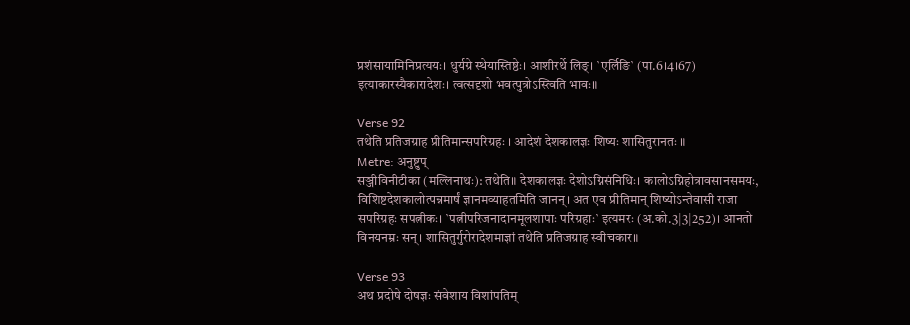प्रशंसायामिनिप्रत्ययः। धुर्यग्रे स्थेयास्तिष्ठेः। आशीरर्थे लिङ्। `एर्लिङि` (पा.6।4।67) इत्याकारस्यैकारादेशः। त्वत्सदृशो भवत्पुत्रोऽस्त्विति भावः॥

Verse 92
तथेति प्रतिजग्राह प्रीतिमान्सपरिग्रहः । आदेशं देशकालज्ञः शिष्यः शासितुरानतः ॥
Metre: अनुष्टुप्
सञ्जीविनीटीका (मल्लिनाथः): तथेति॥ देशकालज्ञः देशोऽग्निसंनिधिः। कालोऽग्निहोत्रावसानसमयः, विशिष्टदेशकालोत्पन्नमार्षं ज्ञानमव्याहतमिति जानन्। अत एव प्रीतिमान् शिष्योऽन्तेवासी राजा सपरिग्रहः सपत्नीकः। `पत्नीपरिजनादानमूलशापाः परिग्रहाः` इत्यमरः (अ.को.3|3|252)। आनतो विनयनम्रः सन्। शासितुर्गुरोरादेशमाज्ञां तथेति प्रतिजग्राह स्वीचकार॥

Verse 93
अथ प्रदोषे दोषज्ञः संवेशाय विशांपतिम्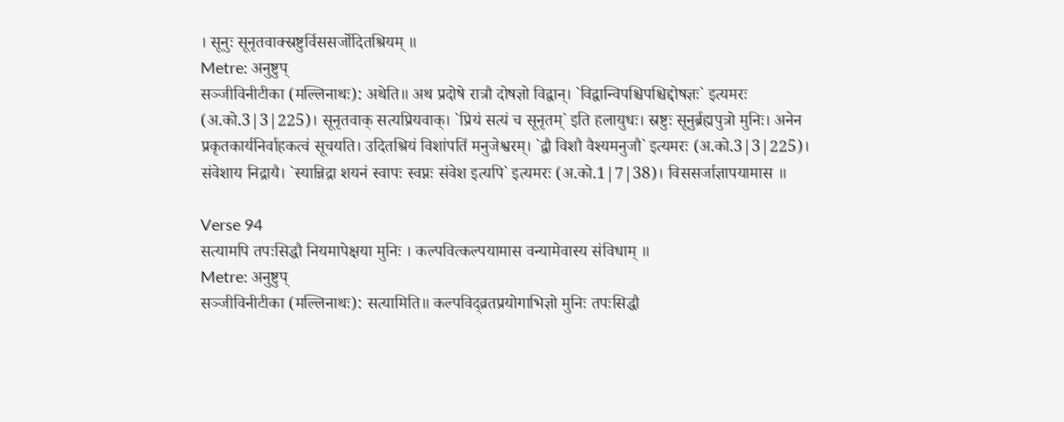। सूनुः सूनृतवाक्स्रष्टुर्विससर्जोदितश्रियम् ॥
Metre: अनुष्टुप्
सञ्जीविनीटीका (मल्लिनाथः): अथेति॥ अथ प्रदोषे रात्रौ दोषज्ञो विद्वान्। `विद्वान्विपश्चिपश्चिद्दोषज्ञः` इत्यमरः (अ.को.3|3|225)। सूनृतवाक् सत्यप्रियवाक्। `प्रियं सत्यं च सूनृतम्` इति हलायुधः। स्रष्टुः सूनुर्ब्रह्मपुत्रो मुनिः। अनेन प्रकृतकार्यनिर्वाहकत्वं सूचयति। उदितश्रियं विशांपतिं मनुजेश्वरम्। `द्वौ विशौ वैश्यमनुजौ` इत्यमरः (अ.को.3|3|225)। संवेशाय निद्रायै। `स्यान्निद्रा शयनं स्वापः स्वप्नः संवेश इत्यपि` इत्यमरः (अ.को.1|7|38)। विससर्जाज्ञापयामास ॥

Verse 94
सत्यामपि तपःसिद्धौ नियमापेक्षया मुनिः । कल्पवित्कल्पयामास वन्यामेवास्य संविधाम् ॥
Metre: अनुष्टुप्
सञ्जीविनीटीका (मल्लिनाथः): सत्यामिति॥ कल्पविद्व्रतप्रयोगाभिज्ञो मुनिः तपःसिद्धौ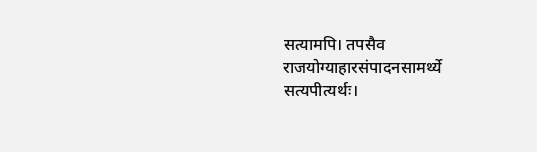सत्यामपि। तपसैव राजयोग्याहारसंपादनसामर्थ्ये सत्यपीत्यर्थः।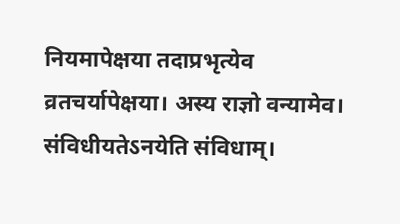नियमापेक्षया तदाप्रभृत्येव व्रतचर्यापेक्षया। अस्य राज्ञो वन्यामेव। संविधीयतेऽनयेति संविधाम्।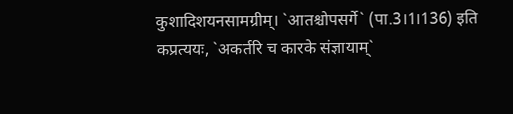कुशादिशयनसामग्रीम्। `आतश्चोपसर्गे` (पा.3।1।136) इति कप्रत्ययः, `अकर्तरि च कारके संज्ञायाम्`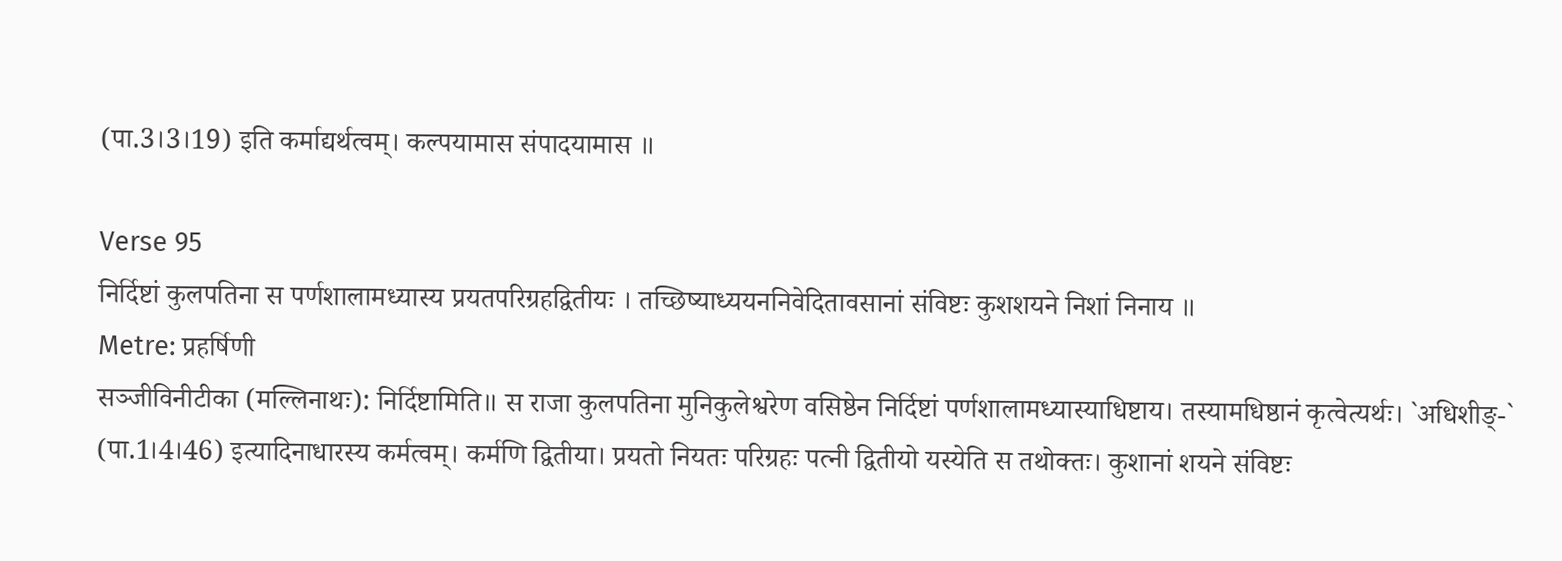(पा.3।3।19) इति कर्माद्यर्थत्वम्। कल्पयामास संपादयामास ॥

Verse 95
निर्दिष्टां कुलपतिना स पर्णशालामध्यास्य प्रयतपरिग्रहद्वितीयः । तच्छिष्याध्ययननिवेदितावसानां संविष्टः कुशशयने निशां निनाय ॥
Metre: प्रहर्षिणी
सञ्जीविनीटीका (मल्लिनाथः): निर्दिष्टामिति॥ स राजा कुलपतिना मुनिकुलेश्वरेण वसिष्ठेन निर्दिष्टां पर्णशालामध्यास्याधिष्टाय। तस्यामधिष्ठानं कृत्वेत्यर्थः। `अधिशीङ्-` (पा.1।4।46) इत्यादिनाधारस्य कर्मत्वम्। कर्मणि द्वितीया। प्रयतो नियतः परिग्रहः पत्नी द्वितीयो यस्येति स तथोक्तः। कुशानां शयने संविष्टः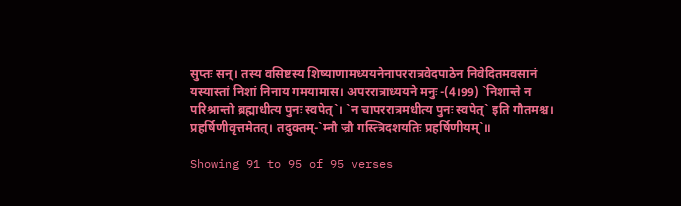सुप्तः सन्। तस्य वसिष्टस्य शिष्याणामध्ययनेनापररात्रवेदपाठेन निवेदितमवसानं यस्यास्तां निशां निनाय गमयामास। अपररात्राध्ययने मनुः-(4।99) `निशान्ते न परिश्रान्तो ब्रह्माधीत्य पुनः स्वपेत्`। `न चापररात्रमधीत्य पुनः स्वपेत्` इति गौतमश्च। प्रहर्षिणीवृत्तमेतत्। तदुक्तम्-`म्नौ ज्रौ गस्त्त्रिदशयतिः प्रहर्षिणीयम्`॥

Showing 91 to 95 of 95 verses